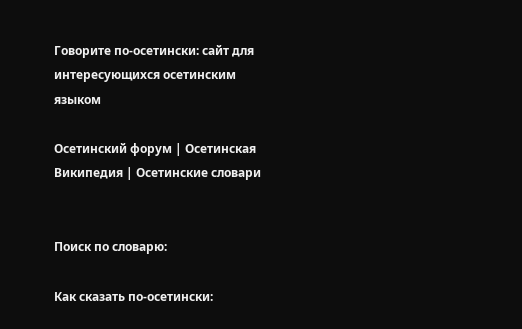Говорите по-осетински: сайт для интересующихся осетинским языком

Осетинский форум | Осетинская Википедия | Осетинские словари


Поиск по словарю:

Как сказать по-осетински: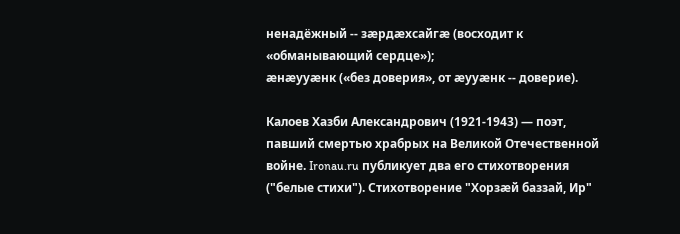ненадëжный -- зæрдæхсайгæ (восходит к «обманывающий сердце»);
æнæууæнк («без доверия», от æууæнк -- доверие).

Калоев Хазби Александрович (1921-1943) — поэт, павший смертью храбрых на Великой Отечественной войне. Ironau.ru публикует два его стихотворения ("белые стихи"). Стихотворение "Хорзæй баззай, Ир"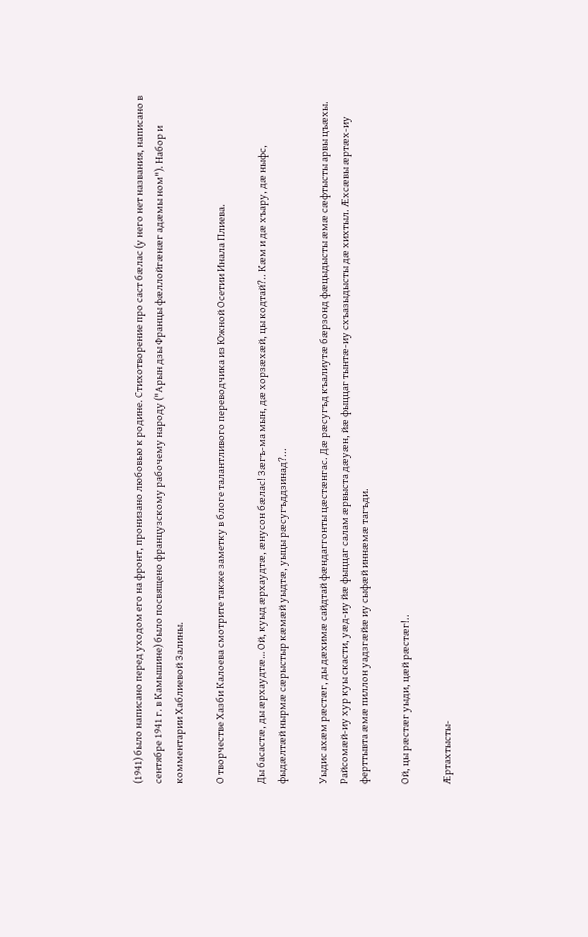(1941) было написано перед уходом его на фронт, пронизано любовью к родине. Стихотворение про саст бæлас (у него нет названия, написано в сентябре 1941 г. в Камышине) было посвящено французскому рабочему народу ("Арын дзы Францы фæллойгæнæг адæмы ном"). Набор и комментарии Хаблиевой Залины.

О творчестве Хазби Калоева смотрите также заметку в блоге талантливого переводчика из Южной Осетии Инала Плиева.

Ды басастæ, ды æрхаудтæ… Ой, куыд æрхаудтæ, æнусон бæлас! Зæгъ-ма мын, дæ хорзæхæй, цы кодтай?.. Кæм и дæ хъару, дæ ныфс, фыдæлтæй нырмæ сæрыстыр кæмæй уыдтæ, уыцы рæсугъддзинад?...

Уыдис ахæм рæстæг, ды дæхимæ сайдтай фæндаггонты цæстæнгас. Дæ рæсугъд къалиутæ бæрзонд фæцыдысты æмæ сæфтысты арвы цъæхы. Райсомæй-иу хур куы скасти, уæд-иу йæ фыццаг салам æрвыста дæуæн, йæ фыццаг тынтæ-иу схъазыдысты дæ хихтыл. Æхсæвы æртæх-иу ферттывта æмæ пиллон уадзгæйæ иу сыфæй иннæмæ тагъди.

Ой, цы рæстæг уыди, цæй рæстæг!..

Æртахтысты-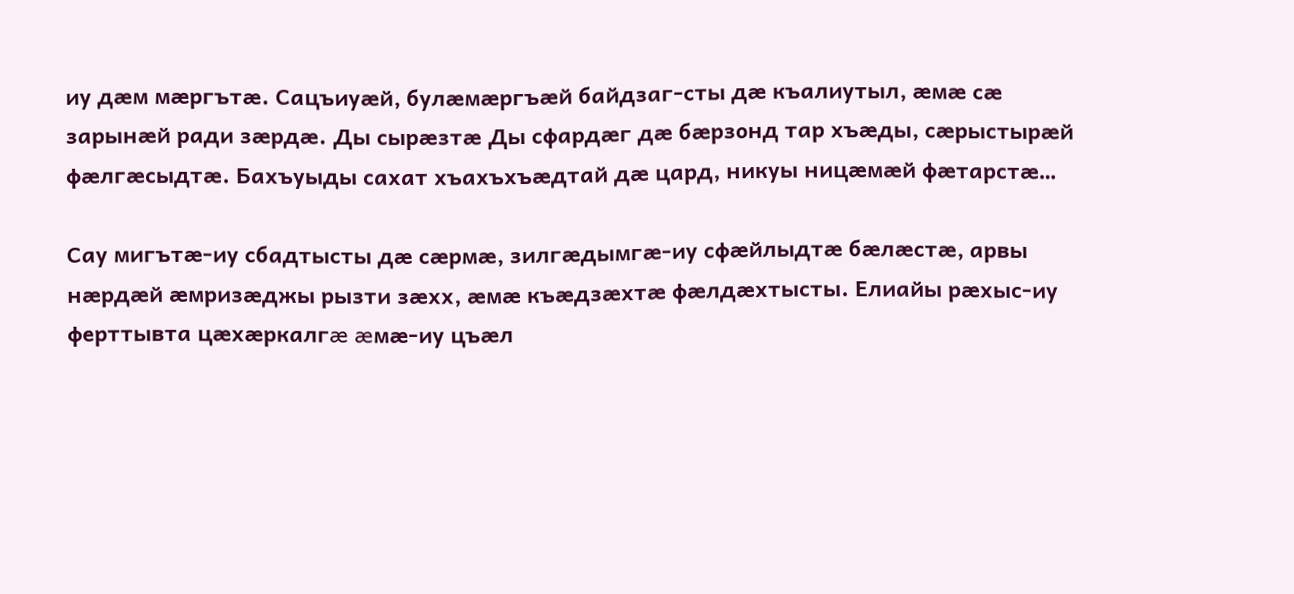иу дæм мæргътæ. Сацъиуæй, булæмæргъæй байдзаг-сты дæ къалиутыл, æмæ сæ зарынæй ради зæрдæ. Ды сырæзтæ Ды сфардæг дæ бæрзонд тар хъæды, сæрыстырæй фæлгæсыдтæ. Бахъуыды сахат хъахъхъæдтай дæ цард, никуы ницæмæй фæтарстæ…

Сау мигътæ-иу сбадтысты дæ сæрмæ, зилгæдымгæ-иу сфæйлыдтæ бæлæстæ, арвы нæрдæй æмризæджы рызти зæхх, æмæ къæдзæхтæ фæлдæхтысты. Елиайы рæхыс-иу ферттывта цæхæркалгæ æмæ-иу цъæл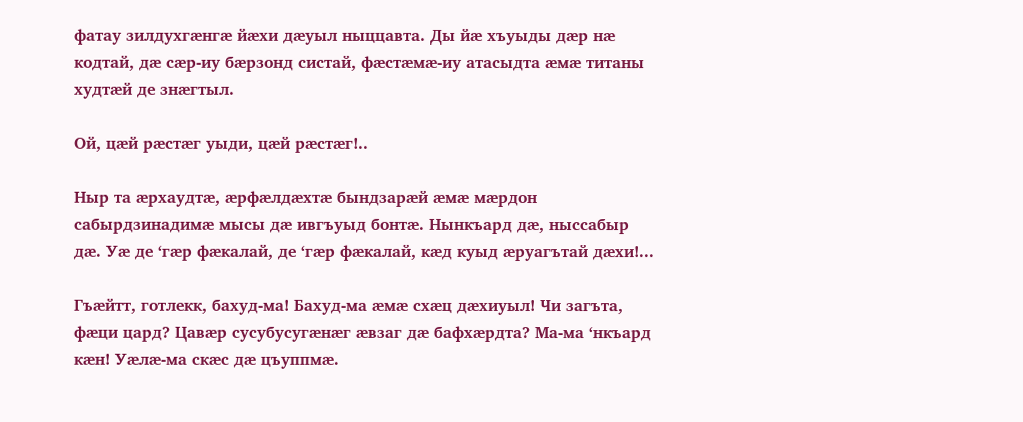фатау зилдухгæнгæ йæхи дæуыл ныццавта. Ды йæ хъуыды дæр нæ кодтай, дæ сæр-иу бæрзонд систай, фæстæмæ-иу атасыдта æмæ титаны худтæй де знæгтыл.

Ой, цæй рæстæг уыди, цæй рæстæг!..

Ныр та æрхаудтæ, æрфæлдæхтæ бындзарæй æмæ мæрдон сабырдзинадимæ мысы дæ ивгъуыд бонтæ. Нынкъард дæ, ныссабыр дæ. Уæ де ‘гæр фæкалай, де ‘гæр фæкалай, кæд куыд æруагътай дæхи!...

Гъæйтт, готлекк, бахуд-ма! Бахуд-ма æмæ схæц дæхиуыл! Чи загъта, фæци цард? Цавæр сусубусугæнæг æвзаг дæ бафхæрдта? Ма-ма ‘нкъард кæн! Уæлæ-ма скæс дæ цъуппмæ.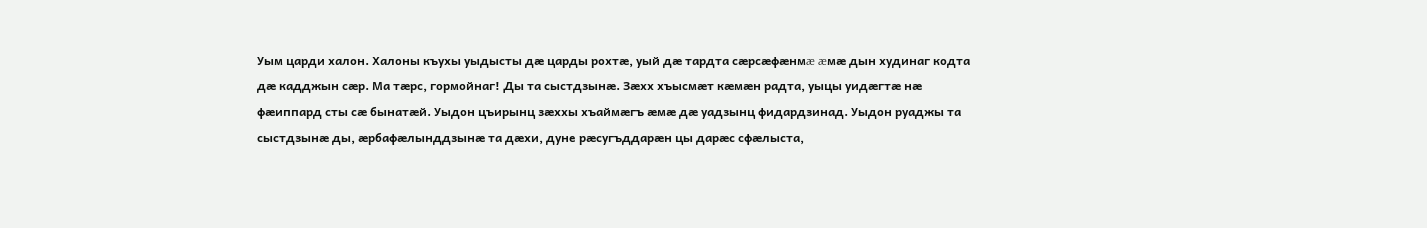Уым царди халон. Халоны къухы уыдысты дæ царды рохтæ, уый дæ тардта сæрсæфæнмæ æмæ дын худинаг кодта дæ кадджын сæр. Ма тæрс, гормойнаг! Ды та сыстдзынæ. Зæхх хъысмæт кæмæн радта, уыцы уидæгтæ нæ фæиппард сты сæ бынатæй. Уыдон цъирынц зæххы хъаймæгъ æмæ дæ уадзынц фидардзинад. Уыдон руаджы та сыстдзынæ ды, æрбафæлынддзынæ та дæхи, дуне рæсугъддарæн цы дарæс сфæлыста,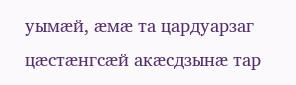уымæй, æмæ та цардуарзаг цæстæнгсæй акæсдзынæ тар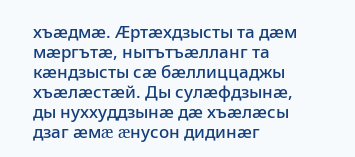хъæдмæ. Æртæхдзысты та дæм мæргътæ, нытътъæлланг та кæндзысты сæ бæллиццаджы хъæлæстæй. Ды сулæфдзынæ, ды нуххуддзынæ дæ хъæлæсы дзаг æмæ æнусон дидинæг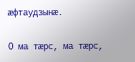æфтаудзынæ.

О ма тæрс, ма тæрс,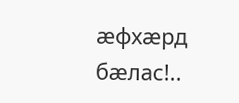æфхæрд бæлас!..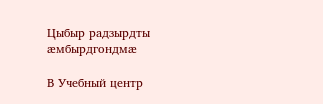Цыбыр радзырдты æмбырдгондмæ

В Учебный центр